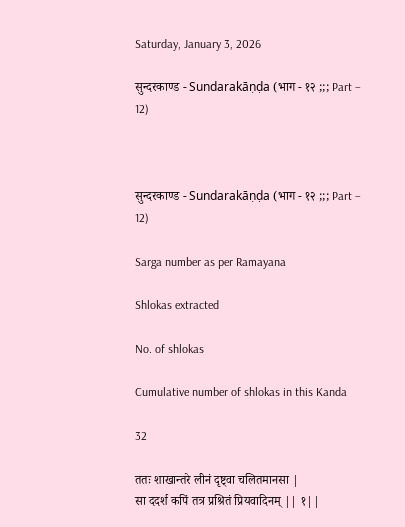Saturday, January 3, 2026

सुन्दरकाण्ड - Sundarakāṇḍa (भाग - १२ ;;; Part – 12)



सुन्दरकाण्ड - Sundarakāṇḍa (भाग - १२ ;;; Part – 12)

Sarga number as per Ramayana

Shlokas extracted

No. of shlokas

Cumulative number of shlokas in this Kanda

32

ततः शाखान्तरे लीनं दृष्ट्वा चलितमानसा |
सा ददर्श कपिं तत्र प्रश्रितं प्रियवादिनम् || १||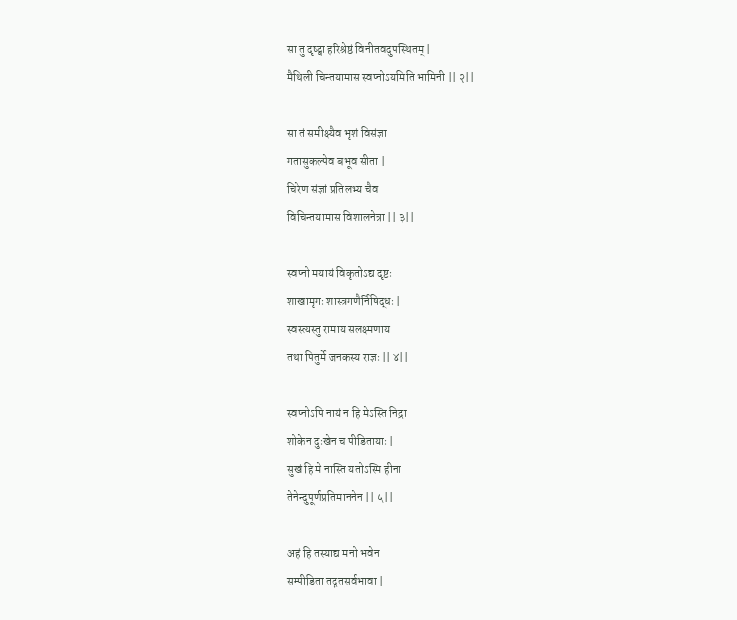सा तु दृष्ट्वा हरिश्रेष्ठं विनीतवदुपस्थितम् |
मैथिली चिन्तयामास स्वप्नोऽयमिति भामिनी || २||

सा तं समीक्ष्यैव भृशं विसंज्ञा
गतासुकल्पेव बभूव सीता |
चिरेण संज्ञां प्रतिलभ्य चैव
विचिन्तयामास विशालनेत्रा || ३||

स्वप्नो मयायं विकृतोऽद्य दृष्टः
शाखामृगः शास्त्रगणैर्निषिद्धः |
स्वस्त्यस्तु रामाय सलक्ष्मणाय
तथा पितुर्मे जनकस्य राज्ञः || ४||

स्वप्नोऽपि नायं न हि मेऽस्ति निद्रा
शोकेन दुःखेन च पीडितायाः |
सुखं हि मे नास्ति यतोऽस्मि हीना
तेनेन्दुपूर्णप्रतिमाननेन || ५||

अहं हि तस्याद्य मनो भवेन
सम्पीडिता तद्गतसर्वभावा |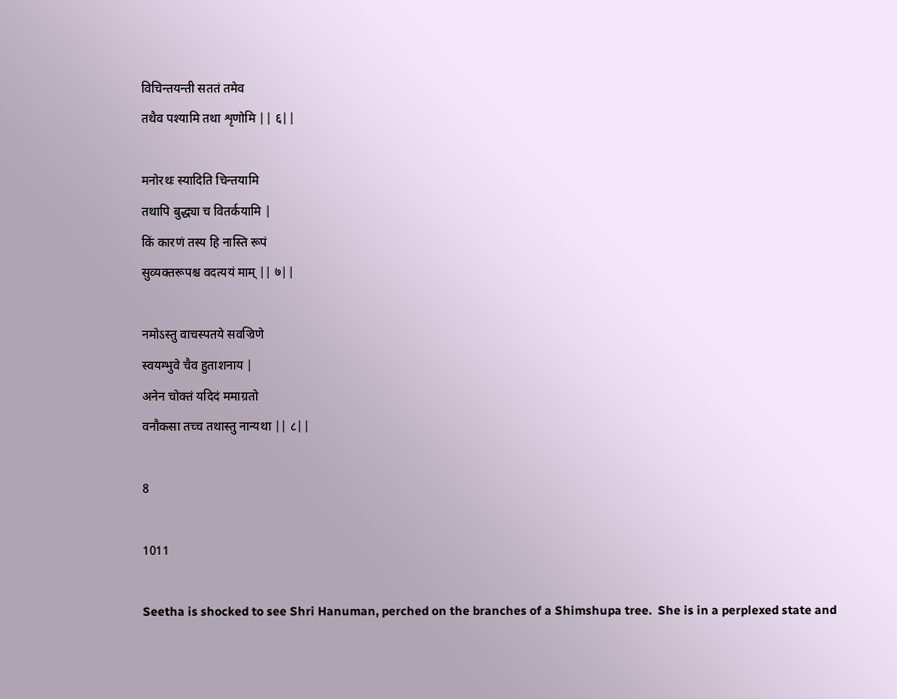विचिन्तयन्ती सततं तमेव
तथैव पश्यामि तथा शृणोमि || ६||

मनोरथः स्यादिति चिन्तयामि
तथापि बुद्ध्या च वितर्कयामि |
किं कारणं तस्य हि नास्ति रूपं
सुव्यक्तरूपश्च वदत्ययं माम् || ७||

नमोऽस्तु वाचस्पतये सवज्रिणे
स्वयम्भुवे चैव हुताशनाय |
अनेन चोक्तं यदिदं ममाग्रतो
वनौकसा तच्च तथास्तु नान्यथा || ८||

8

1011

Seetha is shocked to see Shri Hanuman, perched on the branches of a Shimshupa tree.  She is in a perplexed state and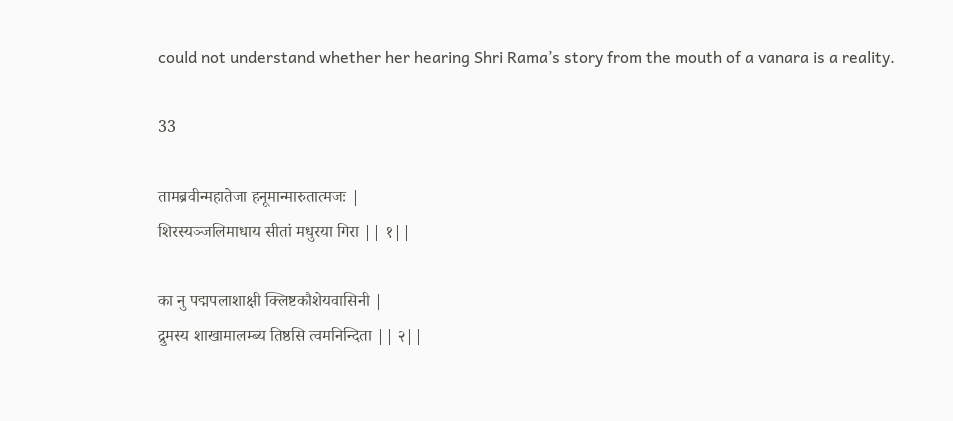could not understand whether her hearing Shri Rama’s story from the mouth of a vanara is a reality.

33

तामब्रवीन्महातेजा हनूमान्मारुतात्मजः |
शिरस्यञ्जलिमाधाय सीतां मधुरया गिरा || १||

का नु पद्मपलाशाक्षी क्लिष्टकौशेयवासिनी |
द्रुमस्य शाखामालम्ब्य तिष्ठसि त्वमनिन्दिता || २||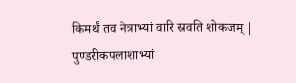किमर्थं तव नेत्राभ्यां वारि स्रवति शोकजम् |
पुण्डरीकपलाशाभ्यां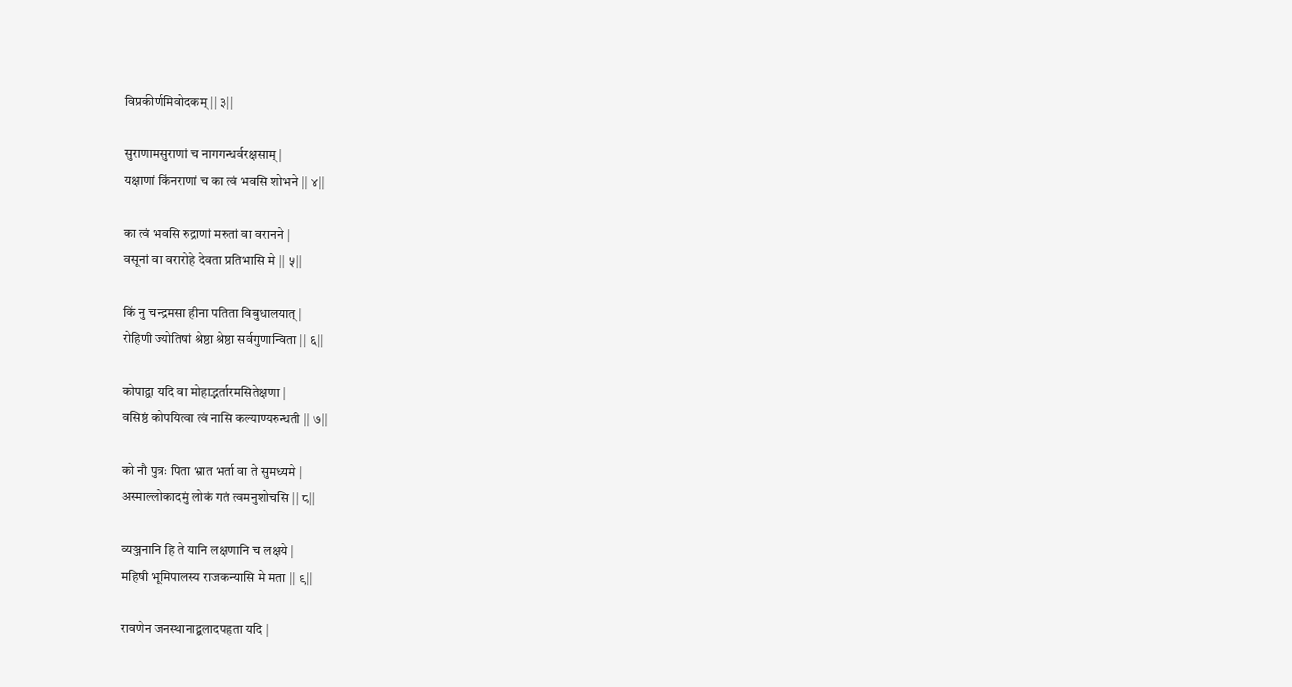विप्रकीर्णमिवोदकम् || ३||

सुराणामसुराणां च नागगन्धर्वरक्षसाम् |
यक्षाणां किंनराणां च का त्वं भवसि शोभने || ४||

का त्वं भवसि रुद्राणां मरुतां वा वरानने |
वसूनां वा वरारोहे देवता प्रतिभासि मे || ५||

किं नु चन्द्रमसा हीना पतिता विबुधालयात् |
रोहिणी ज्योतिषां श्रेष्ठा श्रेष्ठा सर्वगुणान्विता || ६||

कोपाद्वा यदि वा मोहाद्भर्तारमसितेक्षणा |
वसिष्ठं कोपयित्वा त्वं नासि कल्याण्यरुन्धती || ७||

को नौ पुत्रः पिता भ्रात भर्ता वा ते सुमध्यमे |
अस्माल्लोकादमुं लोकं गतं त्वमनुशोचसि || ८||

व्यञ्जनानि हि ते यानि लक्षणानि च लक्षये |
महिषी भूमिपालस्य राजकन्यासि मे मता || ९||

रावणेन जनस्थानाद्बलादपहृता यदि |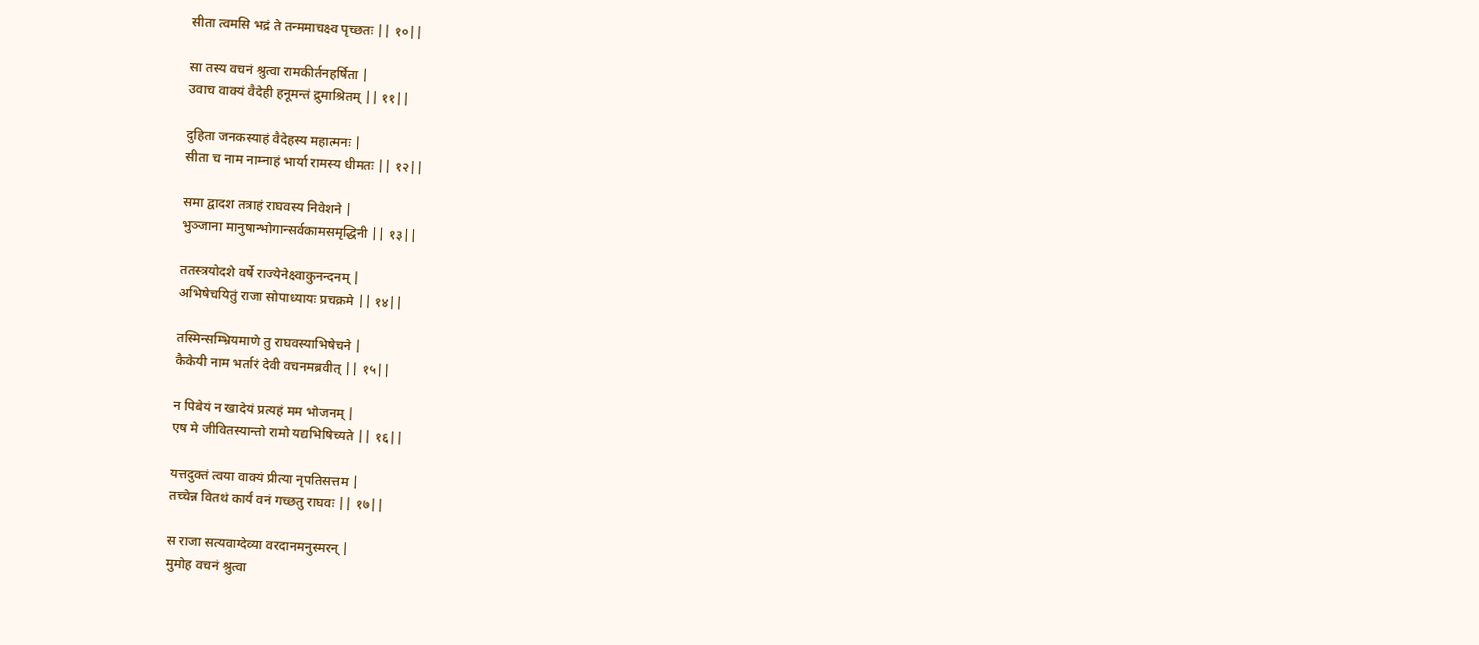सीता त्वमसि भद्रं ते तन्ममाचक्ष्व पृच्छतः || १०||

सा तस्य वचनं श्रुत्वा रामकीर्तनहर्षिता |
उवाच वाक्यं वैदेही हनूमन्तं द्रुमाश्रितम् || ११||

दुहिता जनकस्याहं वैदेहस्य महात्मनः |
सीता च नाम नाम्नाहं भार्या रामस्य धीमतः || १२||

समा द्वादश तत्राहं राघवस्य निवेशने |
भुञ्जाना मानुषान्भोगान्सर्वकामसमृद्धिनी || १३||

ततस्त्रयोदशे वर्षे राज्येनेक्ष्वाकुनन्दनम् |
अभिषेचयितुं राजा सोपाध्यायः प्रचक्रमे || १४||

तस्मिन्सम्भ्रियमाणे तु राघवस्याभिषेचने |
कैकेयी नाम भर्तारं देवी वचनमब्रवीत् || १५||

न पिबेयं न खादेयं प्रत्यहं मम भोजनम् |
एष मे जीवितस्यान्तो रामो यद्यभिषिच्यते || १६||

यत्तदुक्तं त्वया वाक्यं प्रीत्या नृपतिसत्तम |
तच्चेन्न वितथं कार्यं वनं गच्छतु राघवः || १७||

स राजा सत्यवाग्देव्या वरदानमनुस्मरन् |
मुमोह वचनं श्रुत्वा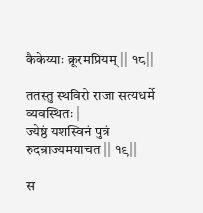कैकेय्याः क्रूरमप्रियम् || १८||

ततस्तु स्थविरो राजा सत्यधर्मे व्यवस्थितः |
ज्येष्ठं यशस्विनं पुत्रं रुदन्राज्यमयाचत || १९||

स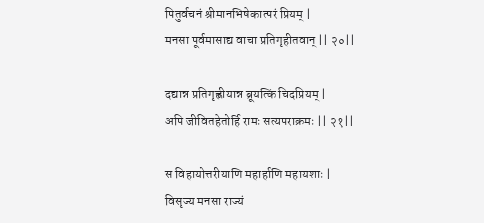पितुर्वचनं श्रीमानभिषेकात्परं प्रियम् |
मनसा पूर्वमासाद्य वाचा प्रतिगृहीतवान् || २०||

दद्यान्न प्रतिगृह्णीयान्न ब्रूयत्किं चिदप्रियम् |
अपि जीवितहेतोर्हि रामः सत्यपराक्रमः || २१||

स विहायोत्तरीयाणि महार्हाणि महायशाः |
विसृज्य मनसा राज्यं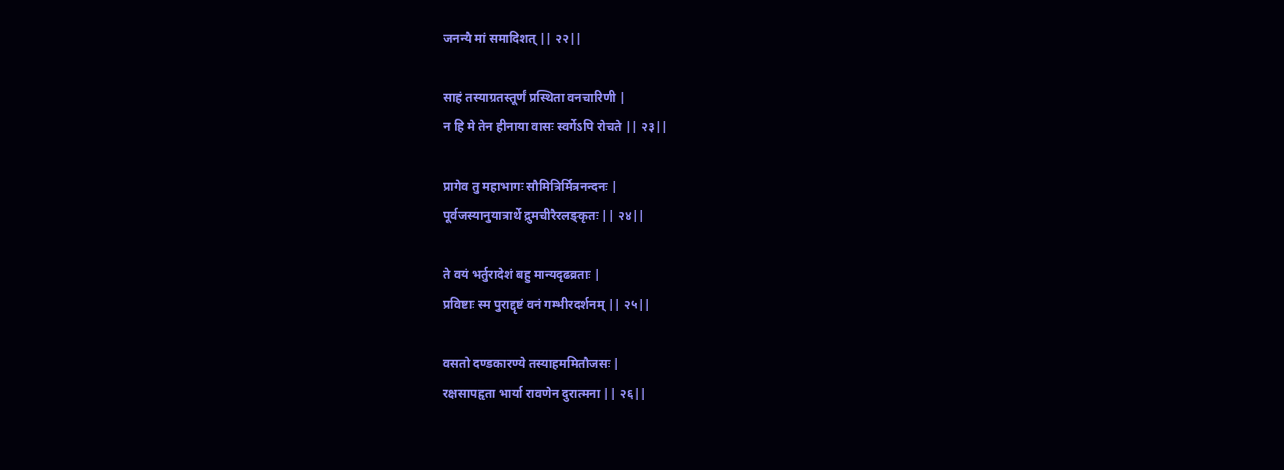जनन्यै मां समादिशत् || २२||

साहं तस्याग्रतस्तूर्णं प्रस्थिता वनचारिणी |
न हि मे तेन हीनाया वासः स्वर्गेऽपि रोचते || २३||

प्रागेव तु महाभागः सौमित्रिर्मित्रनन्दनः |
पूर्वजस्यानुयात्रार्थे द्रुमचीरैरलङ्कृतः || २४||

ते वयं भर्तुरादेशं बहु मान्यदृढव्रताः |
प्रविष्टाः स्म पुराद्दृष्टं वनं गम्भीरदर्शनम् || २५||

वसतो दण्डकारण्ये तस्याहममितौजसः |
रक्षसापहृता भार्या रावणेन दुरात्मना || २६||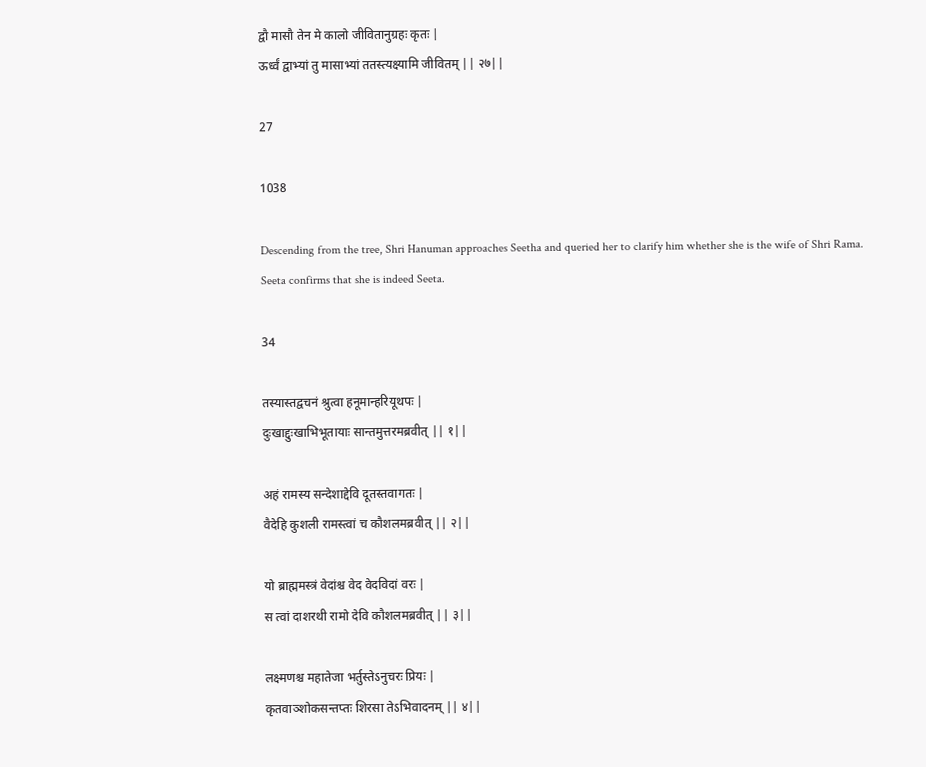द्वौ मासौ तेन मे कालो जीवितानुग्रहः कृतः |
ऊर्ध्वं द्वाभ्यां तु मासाभ्यां ततस्त्यक्ष्यामि जीवितम् || २७||

27

1038

Descending from the tree, Shri Hanuman approaches Seetha and queried her to clarify him whether she is the wife of Shri Rama. Seeta confirms that she is indeed Seeta.

34

तस्यास्तद्वचनं श्रुत्वा हनूमान्हरियूथपः |
दुःखाद्दुःखाभिभूतायाः सान्तमुत्तरमब्रवीत् || १||

अहं रामस्य सन्देशाद्देवि दूतस्तवागतः |
वैदेहि कुशली रामस्त्वां च कौशलमब्रवीत् || २||

यो ब्राह्ममस्त्रं वेदांश्च वेद वेदविदां वरः |
स त्वां दाशरथी रामो देवि कौशलमब्रवीत् || ३||

लक्ष्मणश्च महातेजा भर्तुस्तेऽनुचरः प्रियः |
कृतवाञ्शोकसन्तप्तः शिरसा तेऽभिवादनम् || ४||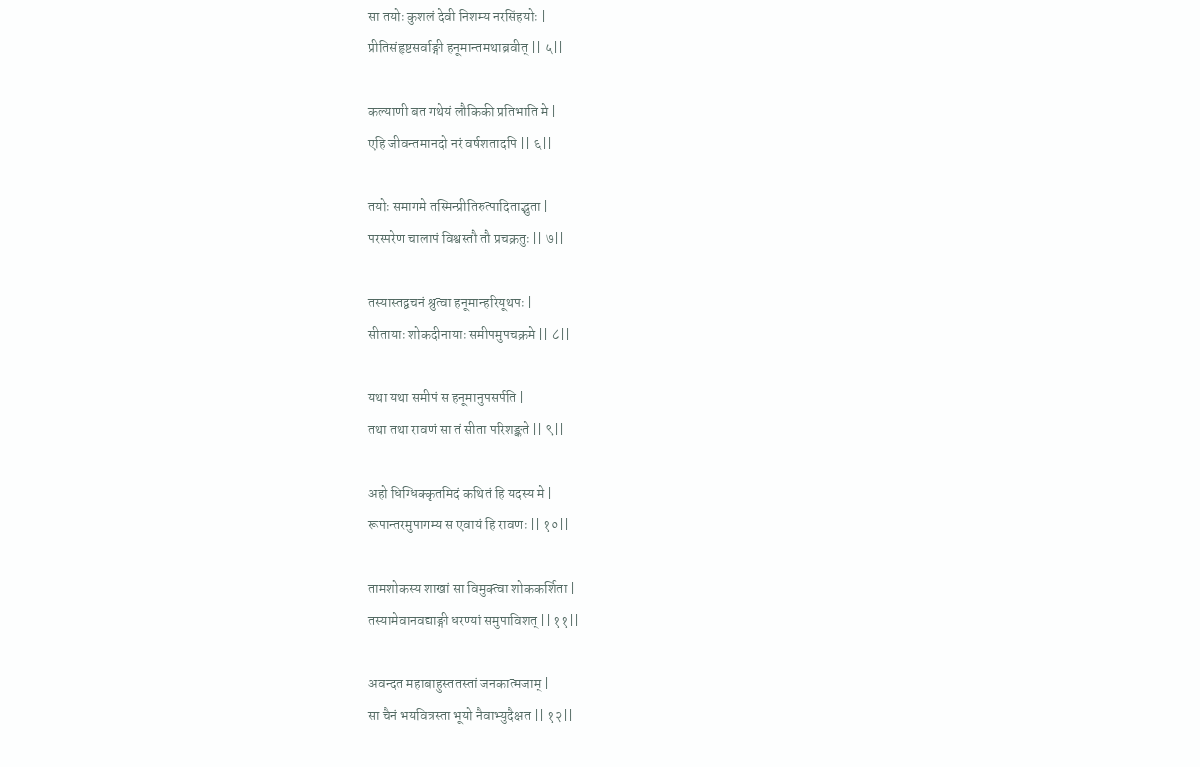सा तयोः कुशलं देवी निशम्य नरसिंहयोः |
प्रीतिसंहृष्टसर्वाङ्गी हनूमान्तमथाब्रवीत् || ५||

कल्याणी बत गथेयं लौकिकी प्रतिभाति मे |
एहि जीवन्तमानदो नरं वर्षशतादपि || ६||

तयोः समागमे तस्मिन्प्रीतिरुत्पादिताद्भुता |
परस्परेण चालापं विश्वस्तौ तौ प्रचक्रतुः || ७||

तस्यास्तद्वचनं श्रुत्वा हनूमान्हरियूथपः |
सीतायाः शोकदीनायाः समीपमुपचक्रमे || ८||

यथा यथा समीपं स हनूमानुपसर्पति |
तथा तथा रावणं सा तं सीता परिशङ्कते || ९||

अहो धिग्धिक्कृतमिदं कथितं हि यदस्य मे |
रूपान्तरमुपागम्य स एवायं हि रावणः || १०||

तामशोकस्य शाखां सा विमुक्त्वा शोककर्शिता |
तस्यामेवानवद्याङ्गी धरण्यां समुपाविशत् || ११||

अवन्दत महाबाहुस्ततस्तां जनकात्मजाम् |
सा चैनं भयवित्रस्ता भूयो नैवाभ्युदैक्षत || १२||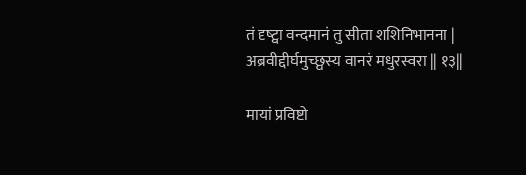तं दृष्ट्वा वन्दमानं तु सीता शशिनिभानना |
अब्रवीद्दीर्घमुच्छ्वस्य वानरं मधुरस्वरा || १३||

मायां प्रविष्टो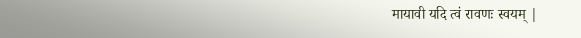मायावी यदि त्वं रावणः स्वयम् |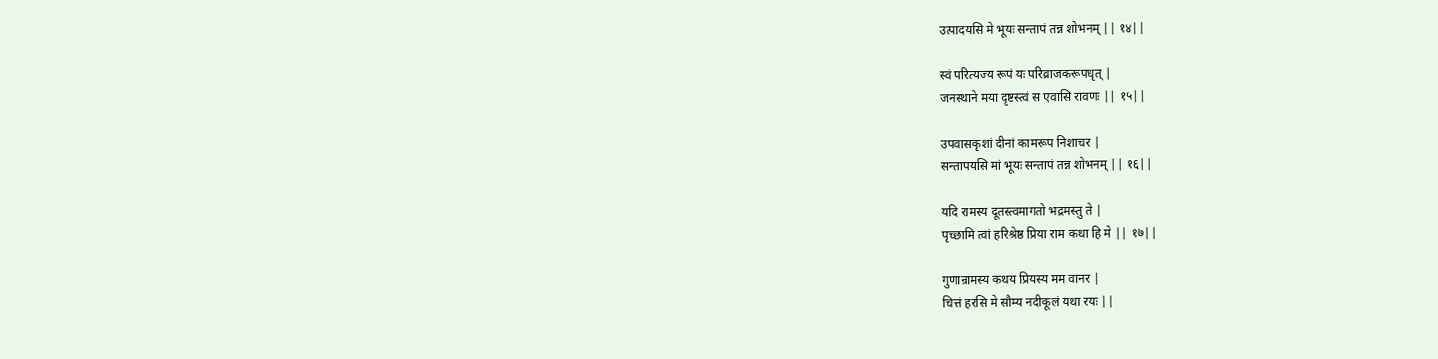उत्पादयसि मे भूयः सन्तापं तन्न शोभनम् || १४||

स्वं परित्यज्य रूपं यः परिव्राजकरूपधृत् |
जनस्थाने मया दृष्टस्त्वं स एवासि रावणः || १५||

उपवासकृशां दीनां कामरूप निशाचर |
सन्तापयसि मां भूयः सन्तापं तन्न शोभनम् || १६||

यदि रामस्य दूतस्त्वमागतो भद्रमस्तु ते |
पृच्छामि त्वां हरिश्रेष्ठ प्रिया राम कथा हि मे || १७||

गुणान्रामस्य कथय प्रियस्य मम वानर |
चित्तं हरसि मे सौम्य नदीकूलं यथा रयः ||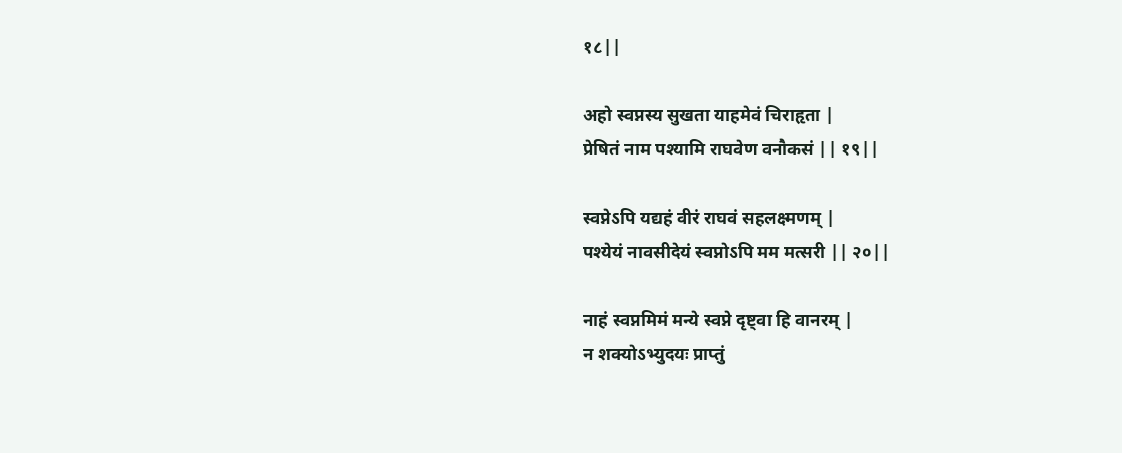१८||

अहो स्वप्नस्य सुखता याहमेवं चिराहृता |
प्रेषितं नाम पश्यामि राघवेण वनौकसं || १९||

स्वप्नेऽपि यद्यहं वीरं राघवं सहलक्ष्मणम् |
पश्येयं नावसीदेयं स्वप्नोऽपि मम मत्सरी || २०||

नाहं स्वप्नमिमं मन्ये स्वप्ने दृष्ट्वा हि वानरम् |
न शक्योऽभ्युदयः प्राप्तुं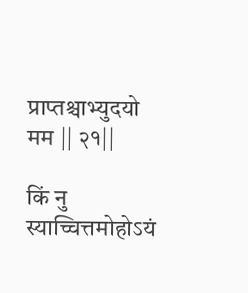प्राप्तश्चाभ्युदयो मम || २१||

किं नु स्याच्चित्तमोहोऽयं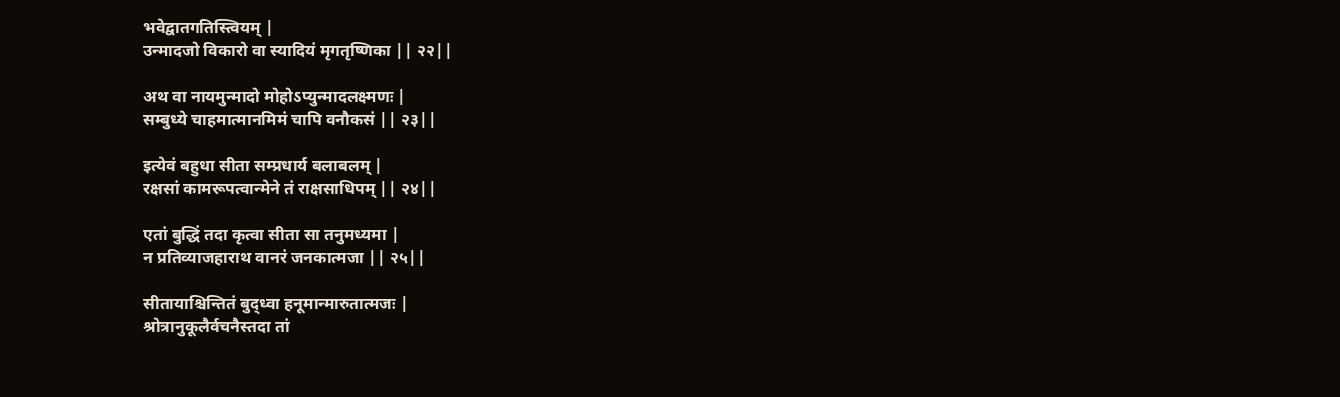भवेद्वातगतिस्त्वियम् |
उन्मादजो विकारो वा स्यादियं मृगतृष्णिका || २२||

अथ वा नायमुन्मादो मोहोऽप्युन्मादलक्ष्मणः |
सम्बुध्ये चाहमात्मानमिमं चापि वनौकसं || २३||

इत्येवं बहुधा सीता सम्प्रधार्य बलाबलम् |
रक्षसां कामरूपत्वान्मेने तं राक्षसाधिपम् || २४||

एतां बुद्धिं तदा कृत्वा सीता सा तनुमध्यमा |
न प्रतिव्याजहाराथ वानरं जनकात्मजा || २५||

सीतायाश्चिन्तितं बुद्ध्वा हनूमान्मारुतात्मजः |
श्रोत्रानुकूलैर्वचनैस्तदा तां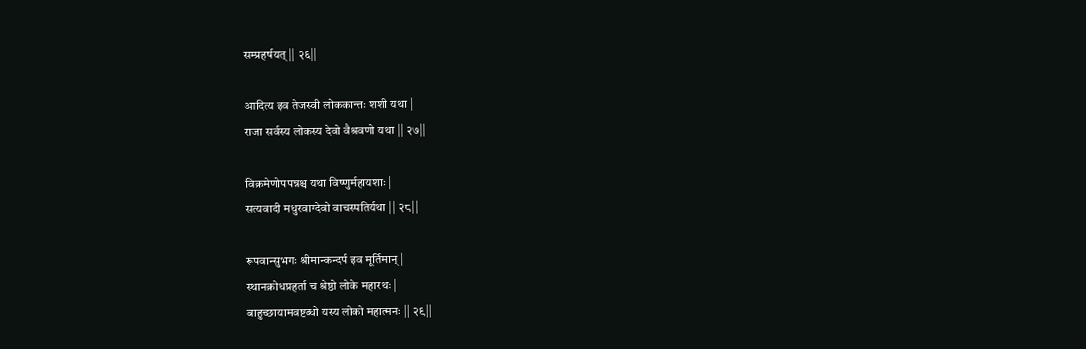सम्प्रहर्षयत् || २६||

आदित्य इव तेजस्वी लोककान्तः शशी यथा |
राजा सर्वस्य लोकस्य देवो वैश्रवणो यथा || २७||

विक्रमेणोपपन्नश्च यथा विष्णुर्महायशाः |
सत्यवादी मधुरवाग्देवो वाचस्पतिर्यथा || २८||

रूपवान्सुभगः श्रीमान्कन्दर्प इव मूर्तिमान् |
स्थानक्रोधप्रहर्ता च श्रेष्ठो लोके महारथः |
बाहुच्छायामवष्टब्धो यस्य लोको महात्मनः || २९||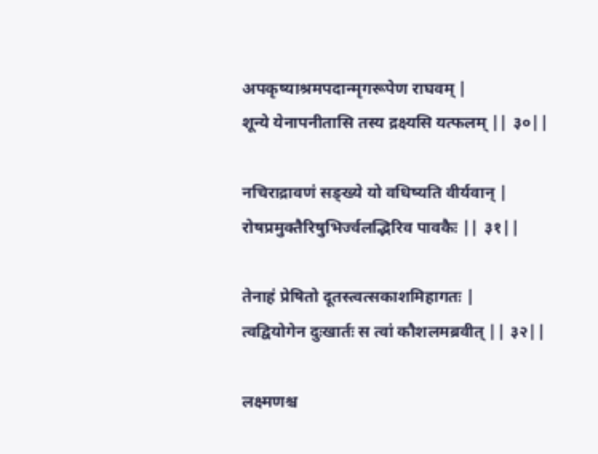अपकृष्याश्रमपदान्मृगरूपेण राघवम् |
शून्ये येनापनीतासि तस्य द्रक्ष्यसि यत्फलम् || ३०||

नचिराद्रावणं सङ्ख्ये यो वधिष्यति वीर्यवान् |
रोषप्रमुक्तैरिषुभिर्ज्वलद्भिरिव पावकैः || ३१||

तेनाहं प्रेषितो दूतस्त्वत्सकाशमिहागतः |
त्वद्वियोगेन दुःखार्तः स त्वां कौशलमब्रवीत् || ३२||

लक्ष्मणश्च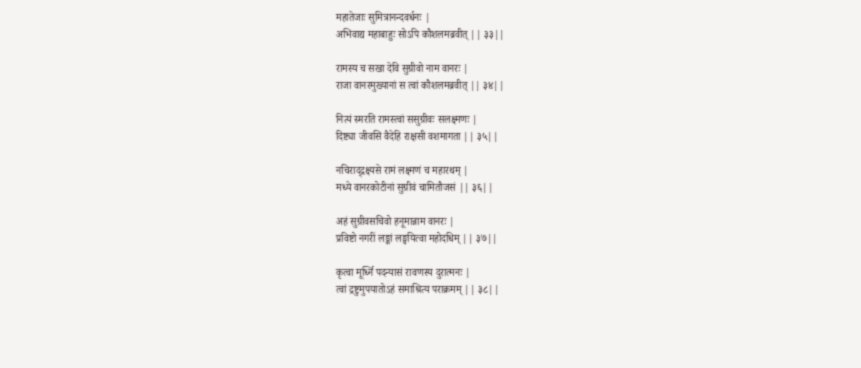महातेजाः सुमित्रानन्दवर्धनः |
अभिवाद्य महाबाहुः सोऽपि कौशलमब्रवीत् || ३३||

रामस्य च सखा देवि सुग्रीवो नाम वानरः |
राजा वानरमुख्यानां स त्वां कौशलमब्रवीत् || ३४||

नित्यं स्मरति रामस्त्वां ससुग्रीवः सलक्ष्मणः |
दिष्ट्या जीवसि वैदेहि राक्षसी वशमागता || ३५||

नचिराद्द्रक्ष्यसे रामं लक्ष्मणं च महारथम् |
मध्ये वानरकोटीनां सुग्रीवं चामितौजसं || ३६||

अहं सुग्रीवसचिवो हनूमान्नाम वानरः |
प्रविष्टो नगरीं लङ्कां लङ्घयित्वा महोदधिम् || ३७||

कृत्वा मूर्ध्नि पदन्यासं रावणस्य दुरात्मनः |
त्वां द्रष्टुमुपयातोऽहं समाश्रित्य पराक्रमम् || ३८||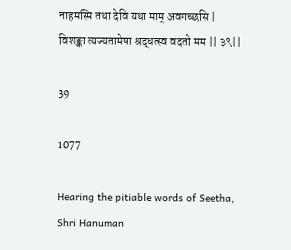नाहमस्मि तथा देवि यथा माम् अवगच्छसि |
विशङ्का त्यज्यतामेषा श्रद्धत्स्व वदतो मम || ३९||

39

1077

Hearing the pitiable words of Seetha, Shri Hanuman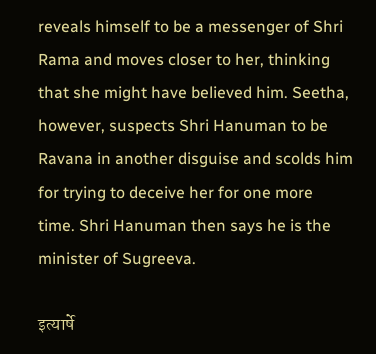reveals himself to be a messenger of Shri Rama and moves closer to her, thinking that she might have believed him. Seetha, however, suspects Shri Hanuman to be Ravana in another disguise and scolds him for trying to deceive her for one more time. Shri Hanuman then says he is the minister of Sugreeva.

इत्यार्षे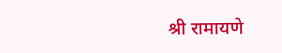श्री रामायणे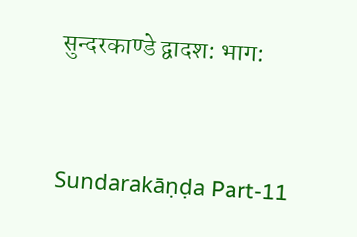सुन्दरकाण्डे द्वादश: भाग:



Sundarakāṇḍa Part-11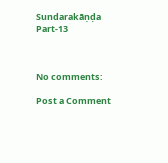Sundarakāṇḍa Part-13



No comments:

Post a Comment